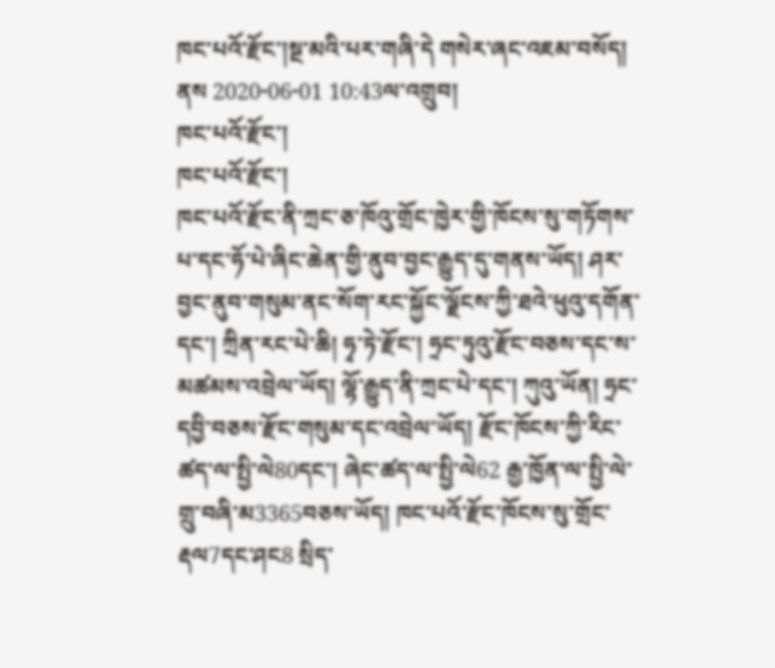ཁང་པའོ་རྫོང་།སྔ་མའི་པར་གཞི་དེ གསེར་ཞང་འཇམ་བསོད།  ནས 2020-06-01 10:43ལ་འགྲུབ།
ཁང་པའོ་རྫོང་།
ཁང་པའོ་རྫོང་།
ཁང་པའོ་རྫོང་ནི་ཀྲང་ཅ་ཁོའུ་གྲོང་ཁྱེར་གྱི་ཁོངས་སུ་གཏོགས་པ་དང་ཧོ་པེ་ཞིང་ཆེན་གྱི་ནུབ་བྱང་རྒྱུད་དུ་གནས་ཡོད། ཤར་བྱང་ནུབ་གསུམ་ནང་སོག་རང་སྐྱོང་ལྗོངས་ཀྱི་ཐའེ་ཕུའུ་དགོན་དང་། ཀྲིན་རང་པེ་ཆི། ཧྭ་ཏེ་རྫོང་། ཧྲང་ཏུའུ་རྫོང་བཅས་དང་ས་མཚམས་འབྲེལ་ཡོད། ལྷོ་རྒྱུད་ནི་ཀྲང་པེ་དང་། ཀུའུ་ཡོན། ཧྲང་དབྱི་བཅས་རྫོང་གསུམ་དང་འབྲེལ་ཡོད། རྫོང་ཁོངས་ཀྱི་རིང་ཚད་ལ་སྤྱི་ལེ80དང་། ཞེང་ཚད་ལ་སྤྱི་ལེ62 རྒྱ་ཁྱོན་ལ་སྤྱི་ལེ་གྲུ་བཞི་མ3365བཅས་ཡོད། ཁང་པའོ་རྫོང་ཁོངས་སུ་གྲོང་རྡལ7དང་ཤང8 སྲིད་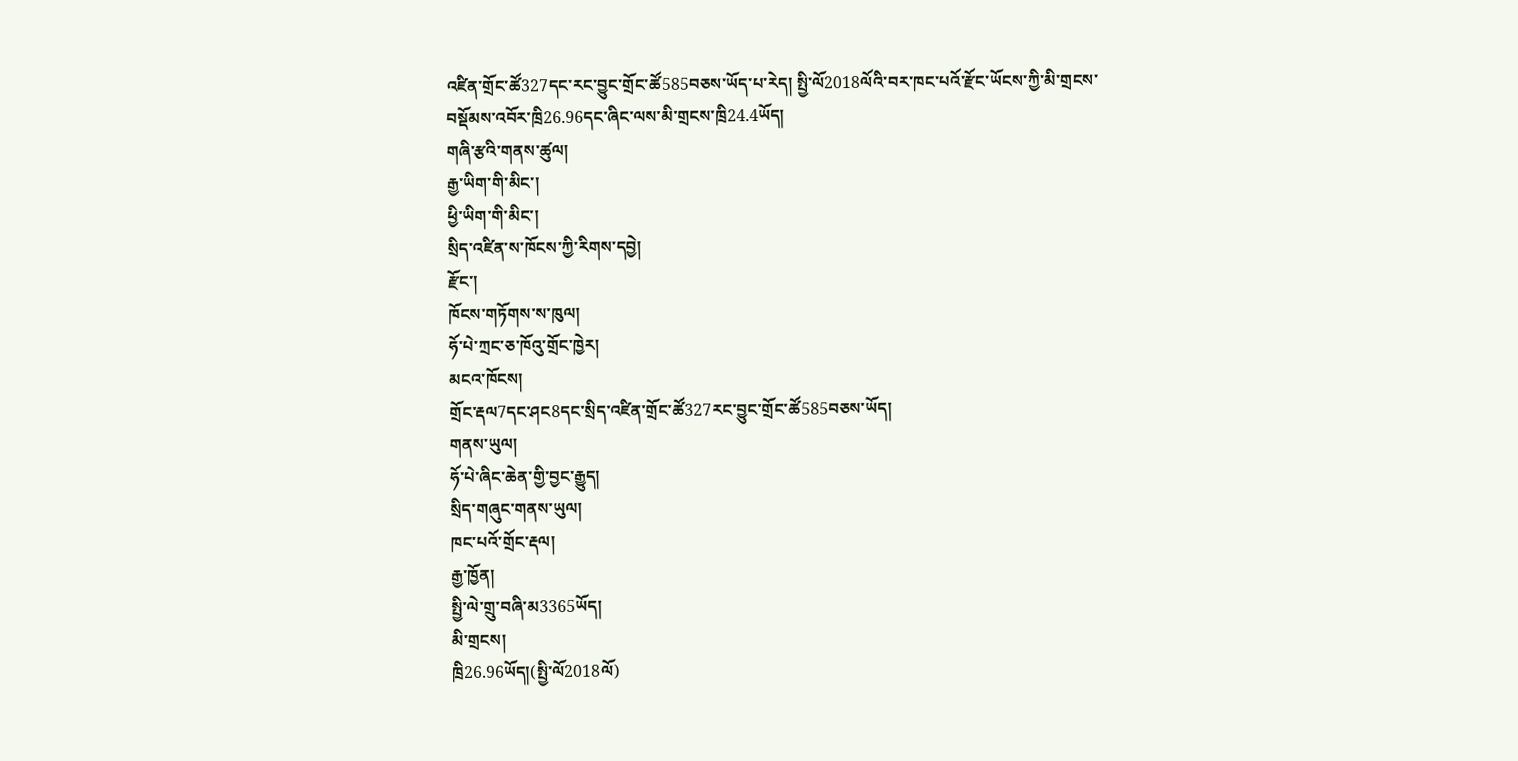འཛིན་གྲོང་ཚོ327དང་རང་བྱུང་གྲོང་ཚོ585བཅས་ཡོད་པ་རེད། སྤྱི་ལོ2018ལོའི་བར་ཁང་པའོ་རྫོང་ཡོངས་ཀྱི་མི་གྲངས་བསྡོམས་འབོར་ཁྲི26.96དང་ཞིང་ལས་མི་གྲངས་ཁྲི24.4ཡོད།
གཞི་རྩའི་གནས་ཚུལ།
རྒྱ་ཡིག་གི་མིང་།
ཕྱི་ཡིག་གི་མིང་།
སྲིད་འཛིན་ས་ཁོངས་ཀྱི་རིགས་དབྱེ།
རྫོང་།
ཁོངས་གཏོགས་ས་ཁུལ།
ཧོ་པེ་ཀྲང་ཅ་ཁོའུ་གྲོང་ཁྱེར།
མངའ་ཁོངས།
གྲོང་རྡལ7དང་ཤང8དང་སྲིད་འཛིན་གྲོང་ཚོ327རང་བྱུང་གྲོང་ཚོ585བཅས་ཡོད།
གནས་ཡུལ།
ཧོ་པེ་ཞིང་ཆེན་གྱི་བྱང་རྒྱུད།
སྲིད་གཞུང་གནས་ཡུལ།
ཁང་པའོ་གྲོང་རྡལ།
རྒྱ་ཁྱོན།
སྤྱི་ལེ་གྲུ་བཞི་མ3365ཡོད།
མི་གྲངས།
ཁྲི26.96ཡོད།(སྤྱི་ལོ2018ལོ)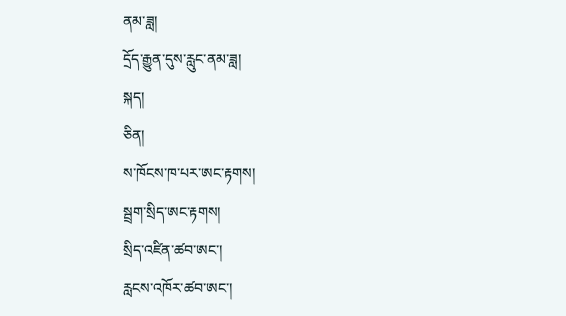ནམ་ཟླ།
དྲོད་རྒྱུན་དུས་རླུང་ནམ་ཟླ།
སྐད།
ཅིན།
ས་ཁོངས་ཁ་པར་ཨང་རྟགས།
སྦྲག་སྲིད་ཨང་རྟགས།
སྲིད་འཛིན་ཚབ་ཨང་།
རླངས་འཁོར་ཚབ་ཨང་།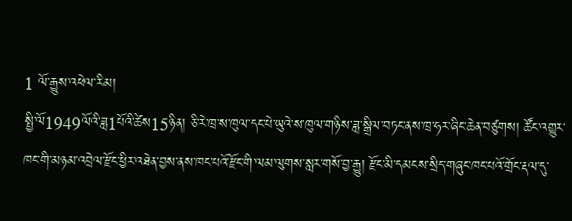1 ལོ་རྒྱུས་འཕེལ་རིམ།
སྤྱི་ལོ1949ལོའི་ཟླ1པོའི་ཚེས15ཉིན། ཅི་རེ་ཁྲ་ས་ཁུལ་དང་པེ་ཡུའེ་ས་ཁུལ་གཉིས་ཟླ་སྒྲིལ་བཏང་ནས་ཁྲ་ཧར་ཞིང་ཆེན་བཙུགས། ཚོང་འགྱུར་ཁང་གི་མཉམ་འབྲེལ་རྫོང་ཕྱིར་འཐེན་བྱས་ནས་ཁང་པའོ་རྫོང་གི་ལམ་ལུགས་སླར་གསོ་བྱ་རྒྱུ། རྫོང་མི་དམངས་སྲིད་གཞུང་ཁང་པའོ་གྲོང་རྡལ་དུ་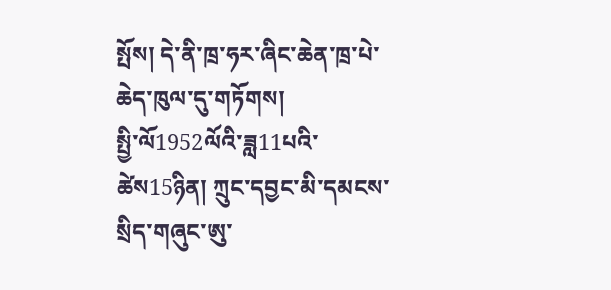སྤོས། དེ་ནི་ཁྲ་ཧར་ཞིང་ཆེན་ཁྲ་པེ་ཆེད་ཁུལ་དུ་གཏོགས།
སྤྱི་ལོ1952ལོའི་ཟླ11པའི་ཚེས15ཉིན། ཀྲུང་དབྱང་མི་དམངས་སྲིད་གཞུང་ཨུ་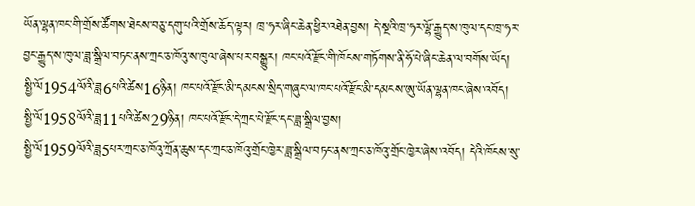ཡོན་ལྷན་ཁང་གི་གྲོས་ཚོགས་ཐེངས་བཅུ་དགུ་པའི་གྲོས་ཆོད་ལྟར། ཁྲ་ཧར་ཞིང་ཆེན་ཕྱིར་འཐེན་བྱས། དེ་སྔའི་ཁྲ་ཧར་ལྷོ་རྒྱུད་ས་ཁུལ་དང་ཁྲ་ཧར་བྱང་རྒྱུད་ས་ཁུལ་ཟླ་སྒྲིལ་བཏང་ནས་ཀྲང་ཅ་ཁོའུ་ས་ཁུལ་ཞེས་པར་བསྒྱུར། ཁང་པའོ་རྫོང་གི་ཁོངས་གཏོགས་ནི་ཧོ་པེ་ཞིང་ཆེན་ལ་བགོས་ཡོད།
སྤྱི་ལོ1954ལོའི་ཟླ6པའི་ཚེས16ཉིན། ཁང་པའོ་རྫོང་མི་དམངས་སྲིད་གཞུང་ལ་ཁང་པའོ་རྫོང་མི་དམངས་ཨུ་ཡོན་ལྷན་ཁང་ཞེས་འབོད།
སྤྱི་ལོ1958ལོའི་ཟླ11པའི་ཚེས29ཉིན། ཁང་པའོ་རྫོང་དེ་ཀྲང་པེ་རྫོང་དང་ཟླ་སྒྲིལ་བྱས།
སྤྱི་ལོ1959ལོའི་ཟླ5པར་ཀྲང་ཅ་ཁོའུ་ཀྲོན་ཆུས་དང་ཀྲང་ཅ་ཁོའུ་གྲོང་ཁྱེར་ཟླ་སྒྲིལ་བཏང་ནས་ཀྲང་ཅ་ཁོའུ་གྲོང་ཁྱེར་ཞེས་འབོད། དེའི་ཁོངས་སུ་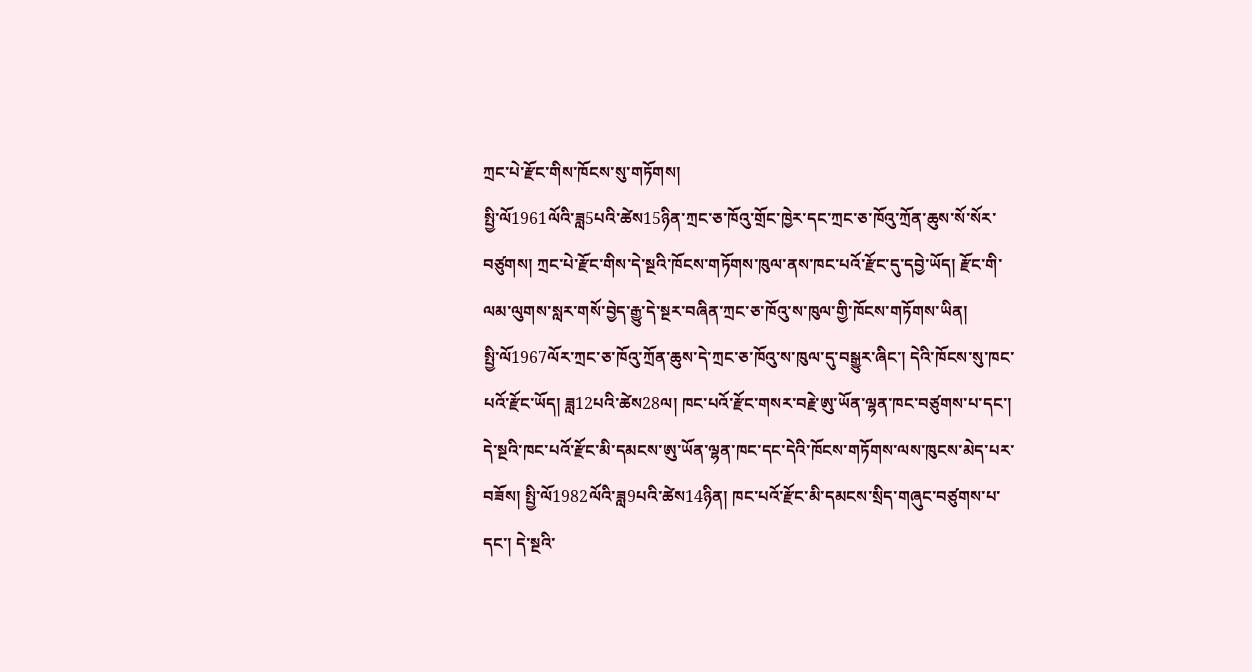ཀྲང་པེ་རྫོང་གིས་ཁོངས་སུ་གཏོགས།
སྤྱི་ལོ1961ལོའི་ཟླ5པའི་ཚེས15ཉིན་ཀྲང་ཅ་ཁོའུ་གྲོང་ཁྱེར་དང་ཀྲང་ཅ་ཁོའུ་ཀྲོན་ཆུས་སོ་སོར་བཙུགས། ཀྲང་པེ་རྫོང་གིས་དེ་སྔའི་ཁོངས་གཏོགས་ཁུལ་ནས་ཁང་པའོ་རྫོང་དུ་དབྱེ་ཡོད། རྫོང་གི་ལམ་ལུགས་སླར་གསོ་བྱེད་རྒྱུ་དེ་སྔར་བཞིན་ཀྲང་ཅ་ཁོའུ་ས་ཁུལ་གྱི་ཁོངས་གཏོགས་ཡིན།
སྤྱི་ལོ1967ལོར་ཀྲང་ཅ་ཁོའུ་ཀྲོན་ཆུས་དེ་ཀྲང་ཅ་ཁོའུ་ས་ཁུལ་དུ་བསྒྱུར་ཞིང་། དེའི་ཁོངས་སུ་ཁང་པའོ་རྫོང་ཡོད། ཟླ12པའི་ཚེས28ལ། ཁང་པའོ་རྫོང་གསར་བརྗེ་ཨུ་ཡོན་ལྷན་ཁང་བཙུགས་པ་དང་། དེ་སྔའི་ཁང་པའོ་རྫོང་མི་དམངས་ཨུ་ཡོན་ལྷན་ཁང་དང་དེའི་ཁོངས་གཏོགས་ལས་ཁུངས་མེད་པར་བཟོས། སྤྱི་ལོ1982ལོའི་ཟླ9པའི་ཚེས14ཉིན། ཁང་པའོ་རྫོང་མི་དམངས་སྲིད་གཞུང་བཙུགས་པ་དང་། དེ་སྔའི་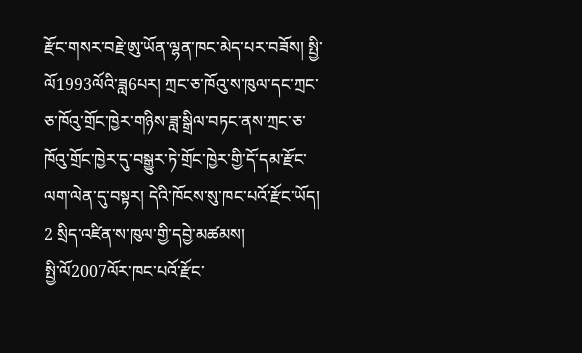རྫོང་གསར་བརྗེ་ཨུ་ཡོན་ལྷན་ཁང་མེད་པར་བཟོས། སྤྱི་ལོ1993ལོའི་ཟླ6པར། ཀྲང་ཅ་ཁོའུ་ས་ཁུལ་དང་ཀྲང་ཅ་ཁོའུ་གྲོང་ཁྱེར་གཉིས་ཟླ་སྒྲིལ་བཏང་ནས་ཀྲང་ཅ་ཁོའུ་གྲོང་ཁྱེར་དུ་བསྒྱུར་ཏེ་གྲོང་ཁྱེར་གྱི་དོ་དམ་རྫོང་ལག་ལེན་དུ་བསྟར། དེའི་ཁོངས་སུ་ཁང་པའོ་རྫོང་ཡོད།
2 སྲིད་འཛིན་ས་ཁུལ་གྱི་དབྱེ་མཚམས།
སྤྱི་ལོ2007ལོར་ཁང་པའོ་རྫོང་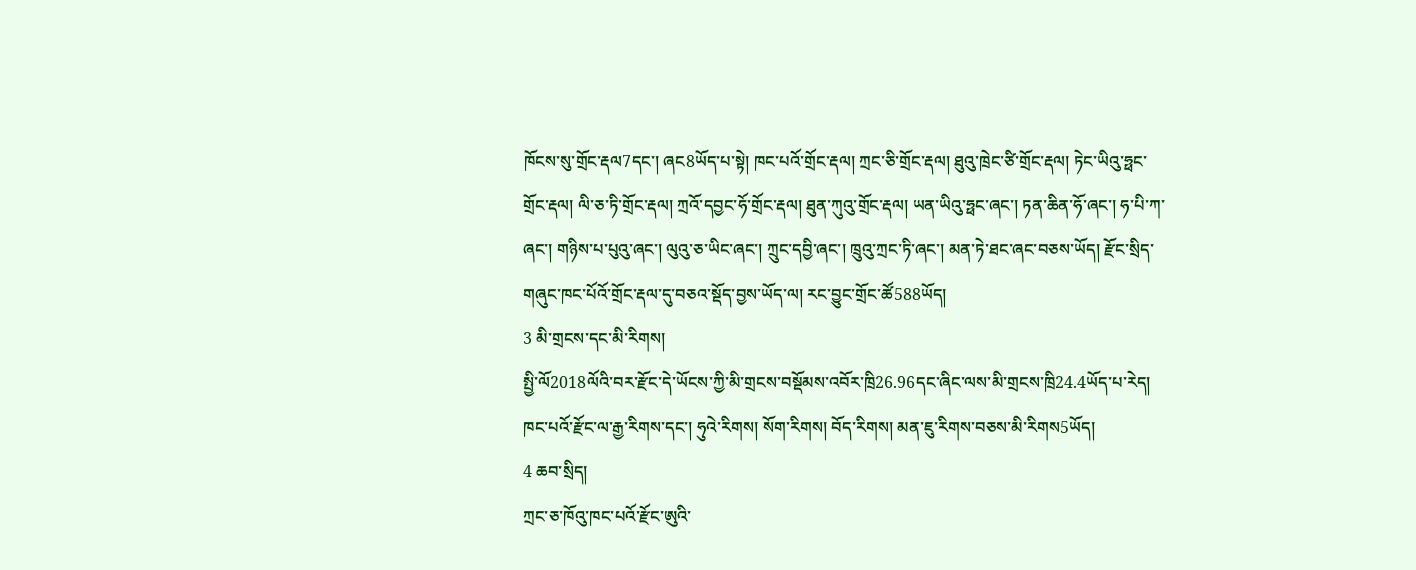ཁོངས་སུ་གྲོང་རྡལ7དང་། ཞང8ཡོད་པ་སྟེ། ཁང་པའོ་གྲོང་རྡལ། ཀྲང་ཅི་གྲོང་རྡལ། ཐུའུ་ཁྲེང་ཙི་གྲོང་རྡལ། ཏེང་ཡིའུ་ཧྥང་གྲོང་རྡལ། ལི་ཅ་ཏི་གྲོང་རྡལ། ཀྲའོ་དབྱང་ཧོ་གྲོང་རྡལ། ཐུན་ཀུའུ་གྲོང་རྡལ། ཡན་ཡིའུ་ཧྥང་ཞང་། ཏན་ཆིན་ཧོ་ཞང་། ཧ་པི་ཀ་ཞང་། གཉིས་པ་པུའུ་ཞང་། ལུའུ་ཅ་ཡིང་ཞང་། ཀྲུང་དབྱི་ཞང་། ཁྲུའུ་ཀྲང་ཏི་ཞང་། མན་ཏེ་ཐང་ཞང་བཅས་ཡོད། རྫོང་སྲིད་གཞུང་ཁང་པོའོ་གྲོང་རྡལ་དུ་བཅའ་སྡོད་བྱས་ཡོད་ལ། རང་བྱུང་གྲོང་ཚོ588ཡོད།
3 མི་གྲངས་དང་མི་རིགས།
སྤྱི་ལོ2018ལོའི་བར་རྫོང་དེ་ཡོངས་ཀྱི་མི་གྲངས་བསྡོམས་འབོར་ཁྲི26.96དང་ཞིང་ལས་མི་གྲངས་ཁྲི24.4ཡོད་པ་རེད། ཁང་པའོ་རྫོང་ལ་རྒྱ་རིགས་དང་། ཧུའེ་རིགས། སོག་རིགས། བོད་རིགས། མན་ཇུ་རིགས་བཅས་མི་རིགས5ཡོད།
4 ཆབ་སྲིད།
ཀྲང་ཅ་ཁོའུ་ཁང་པའོ་རྫོང་ཨུའི་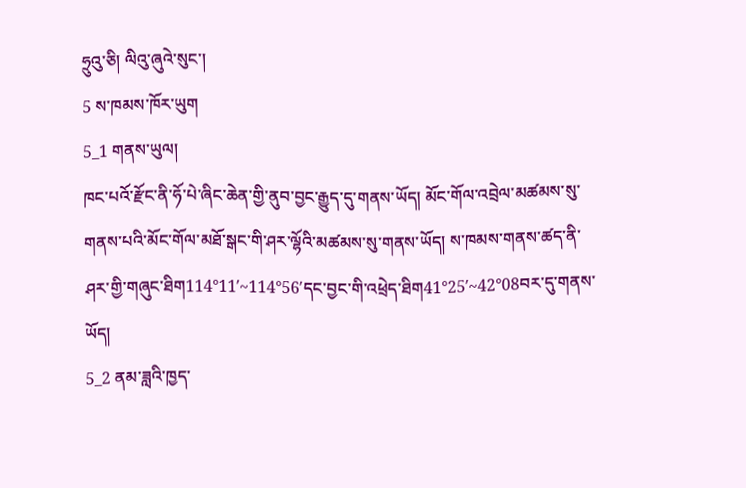ཧྲུའུ་ཅི། ལིའུ་ཞུའེ་སུང་།
5 ས་ཁམས་ཁོར་ཡུག
5_1 གནས་ཡུལ།
ཁང་པའོ་རྫོང་ནི་ཧོ་པེ་ཞིང་ཆེན་གྱི་ནུབ་བྱང་རྒྱུད་དུ་གནས་ཡོད། མོང་གོལ་འབྲེལ་མཚམས་སུ་གནས་པའི་མོང་གོལ་མཐོ་སྒང་གི་ཤར་ལྷོའི་མཚམས་སུ་གནས་ཡོད། ས་ཁམས་གནས་ཚད་ནི་ཤར་གྱི་གཞུང་ཐིག114°11′~114°56′དང་བྱང་གི་འཕྲེད་ཐིག41°25′~42°08བར་དུ་གནས་ཡོད།
5_2 ནམ་ཟླའི་ཁྱད་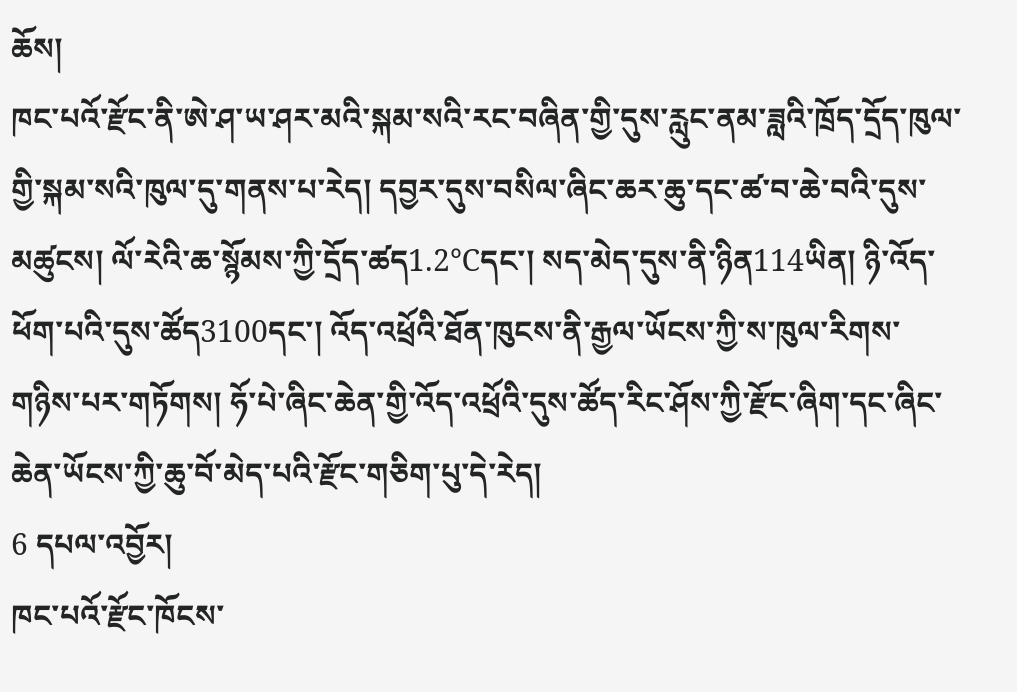ཆོས།
ཁང་པའོ་རྫོང་ནི་ཨེ་ཤ་ཡ་ཤར་མའི་སྐམ་སའི་རང་བཞིན་གྱི་དུས་རླུང་ནམ་ཟླའི་ཁྲོད་དྲོད་ཁུལ་གྱི་སྐམ་སའི་ཁུལ་དུ་གནས་པ་རེད། དབྱར་དུས་བསིལ་ཞིང་ཆར་ཆུ་དང་ཚ་བ་ཆེ་བའི་དུས་མཚུངས། ལོ་རེའི་ཆ་སྙོམས་ཀྱི་དྲོད་ཚད1.2℃དང་། སད་མེད་དུས་ནི་ཉིན114ཡིན། ཉི་འོད་ཕོག་པའི་དུས་ཚོད3100དང་། འོད་འཕྲོའི་ཐོན་ཁུངས་ནི་རྒྱལ་ཡོངས་ཀྱི་ས་ཁུལ་རིགས་གཉིས་པར་གཏོགས། ཧོ་པེ་ཞིང་ཆེན་གྱི་འོད་འཕྲོའི་དུས་ཚོད་རིང་ཤོས་ཀྱི་རྫོང་ཞིག་དང་ཞིང་ཆེན་ཡོངས་ཀྱི་ཆུ་བོ་མེད་པའི་རྫོང་གཅིག་པུ་དེ་རེད།
6 དཔལ་འབྱོར།
ཁང་པའོ་རྫོང་ཁོངས་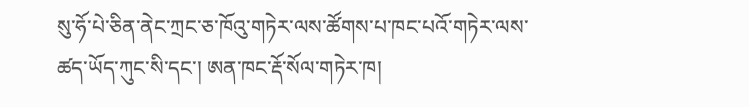སུ་ཧོ་པེ་ཅིན་ནེང་ཀྲང་ཅ་ཁོའུ་གཏེར་ལས་ཚོགས་པ་ཁང་པའོ་གཏེར་ལས་ཚད་ཡོད་ཀུང་སི་དང་། ཨན་ཁང་རྡོ་སོལ་གཏེར་ཁ།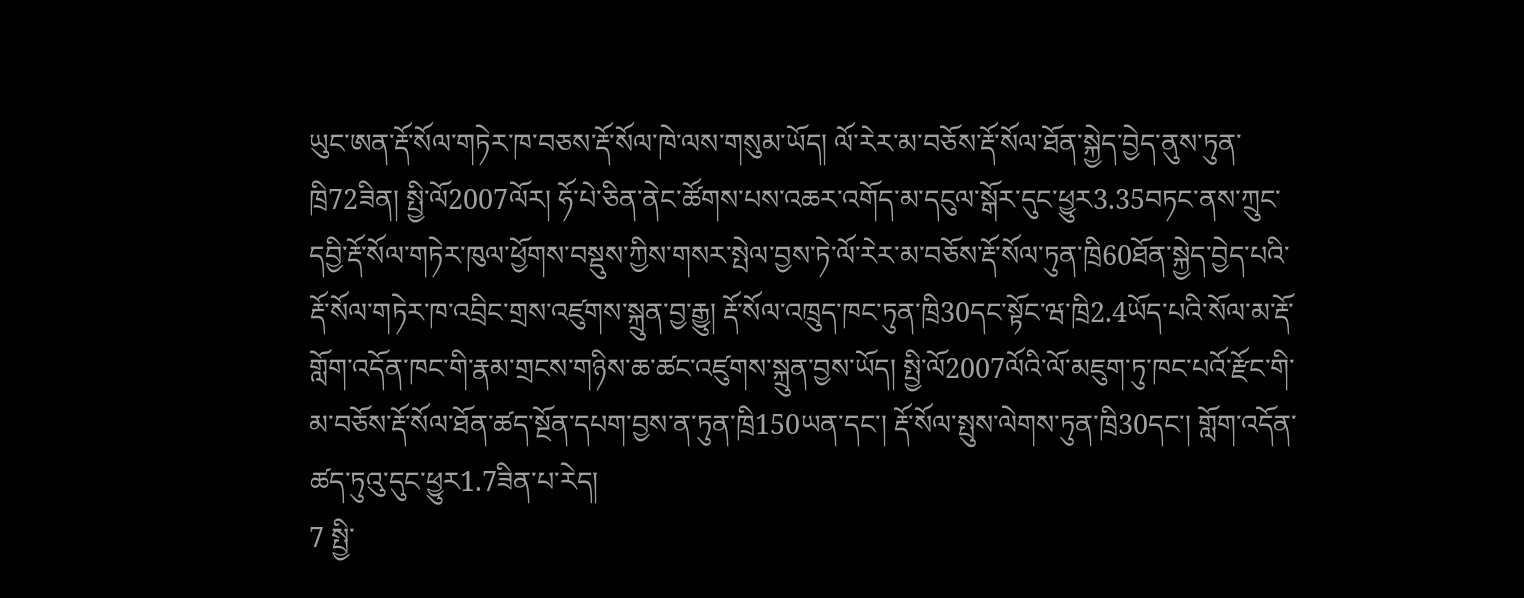ཡུང་ཨན་རྡོ་སོལ་གཏེར་ཁ་བཅས་རྡོ་སོལ་ཁེ་ལས་གསུམ་ཡོད། ལོ་རེར་མ་བཅོས་རྡོ་སོལ་ཐོན་སྐྱེད་བྱེད་ནུས་ཏུན་ཁྲི72ཟིན། སྤྱི་ལོ2007ལོར། ཧོ་པེ་ཅིན་ནེང་ཚོགས་པས་འཆར་འགོད་མ་དངུལ་སྒོར་དུང་ཕྱུར3.35བཏང་ནས་ཀྲུང་དབྱི་རྡོ་སོལ་གཏེར་ཁུལ་ཕྱོགས་བསྡུས་ཀྱིས་གསར་སྤེལ་བྱས་ཏེ་ལོ་རེར་མ་བཅོས་རྡོ་སོལ་ཏུན་ཁྲི60ཐོན་སྐྱེད་བྱེད་པའི་རྡོ་སོལ་གཏེར་ཁ་འབྲིང་གྲས་འཛུགས་སྐྲུན་བྱ་རྒྱུ། རྡོ་སོལ་འཁྲུད་ཁང་ཏུན་ཁྲི30དང་སྟོང་ཝ་ཁྲི2.4ཡོད་པའི་སོལ་མ་རྡོ་གློག་འདོན་ཁང་གི་རྣམ་གྲངས་གཉིས་ཆ་ཚང་འཛུགས་སྐྲུན་བྱས་ཡོད། སྤྱི་ལོ2007ལོའི་ལོ་མཇུག་ཏུ་ཁང་པའོ་རྫོང་གི་མ་བཅོས་རྡོ་སོལ་ཐོན་ཚད་སྔོན་དཔག་བྱས་ན་ཏུན་ཁྲི150ཡན་དང་། རྡོ་སོལ་སྤུས་ལེགས་ཏུན་ཁྲི30དང་། གློག་འདོན་ཚད་ཏུའུ་དུང་ཕྱུར1.7ཟིན་པ་རེད།
7 སྤྱི་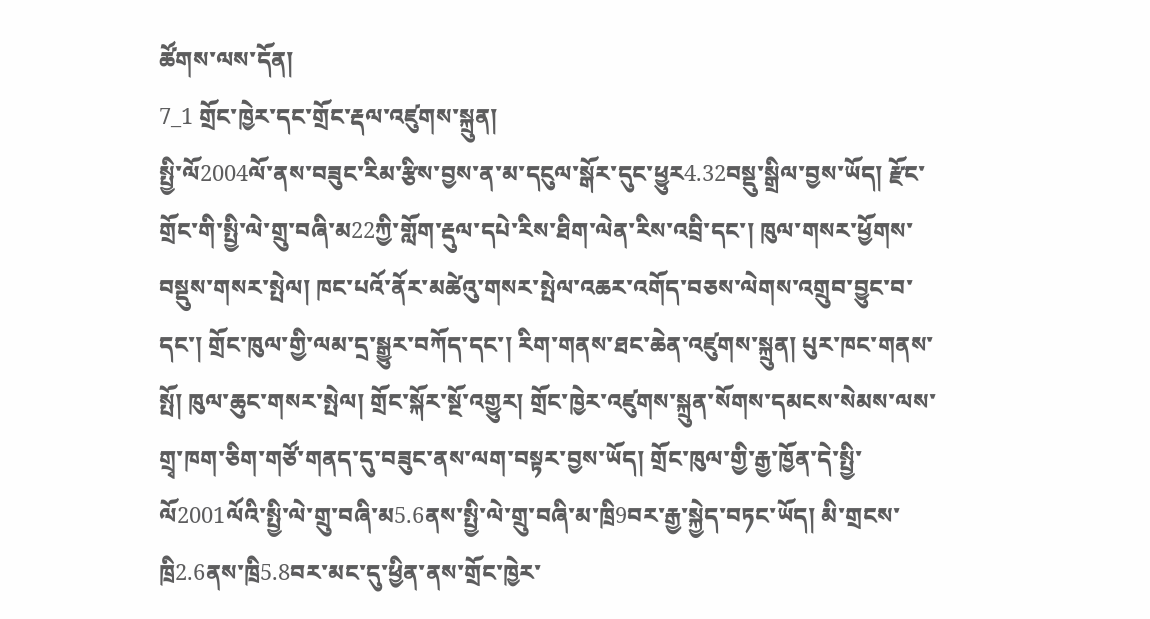ཚོགས་ལས་དོན།
7_1 གྲོང་ཁྱེར་དང་གྲོང་རྡལ་འཛུགས་སྐྲུན།
སྤྱི་ལོ2004ལོ་ནས་བཟུང་རིམ་རྩིས་བྱས་ན་མ་དངུལ་སྒོར་དུང་ཕྱུར4.32བསྡུ་སྒྲིལ་བྱས་ཡོད། རྫོང་གྲོང་གི་སྤྱི་ལེ་གྲུ་བཞི་མ22ཀྱི་གློག་རྡུལ་དཔེ་རིས་ཐིག་ལེན་རིས་འབྲི་དང་། ཁུལ་གསར་ཕྱོགས་བསྡུས་གསར་སྤེལ། ཁང་པའོ་ནོར་མཚེའུ་གསར་སྤེལ་འཆར་འགོད་བཅས་ལེགས་འགྲུབ་བྱུང་བ་དང་། གྲོང་ཁུལ་གྱི་ལམ་དྲ་སྒྱུར་བཀོད་དང་། རིག་གནས་ཐང་ཆེན་འཛུགས་སྐྲུན། པུར་ཁང་གནས་སྤོ། ཁུལ་ཆུང་གསར་སྤེལ། གྲོང་སྐོར་སྔོ་འགྱུར། གྲོང་ཁྱེར་འཛུགས་སྐྲུན་སོགས་དམངས་སེམས་ལས་གྲྭ་ཁག་ཅིག་གཙོ་གནད་དུ་བཟུང་ནས་ལག་བསྟར་བྱས་ཡོད། གྲོང་ཁུལ་གྱི་རྒྱ་ཁྱོན་དེ་སྤྱི་ལོ2001ལོའི་སྤྱི་ལེ་གྲུ་བཞི་མ5.6ནས་སྤྱི་ལེ་གྲུ་བཞི་མ་ཁྲི9བར་རྒྱ་སྐྱེད་བཏང་ཡོད། མི་གྲངས་ཁྲི2.6ནས་ཁྲི5.8བར་མང་དུ་ཕྱིན་ནས་གྲོང་ཁྱེར་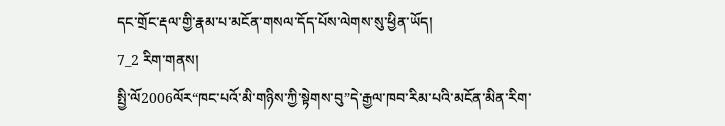དང་གྲོང་རྡལ་གྱི་རྣམ་པ་མངོན་གསལ་དོད་པོས་ལེགས་སུ་ཕྱིན་ཡོད།
7_2 རིག་གནས།
སྤྱི་ལོ2006ལོར“ཁང་པའོ་མི་གཉིས་ཀྱི་སྟེགས་བུ”དེ་རྒྱལ་ཁབ་རིམ་པའི་མངོན་མིན་རིག་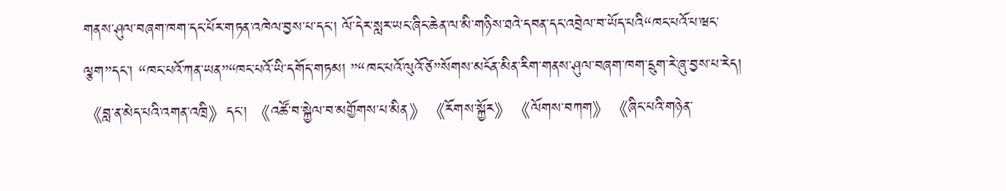གནས་ཤུལ་བཞག་ཁག་དང་པོར་གཏན་འཁེལ་བྱས་པ་དང་། ལོ་དེར་སླར་ཡང་ཞིང་ཆེན་ལ་མི་གཉིས་ཐའེ་དབན་དང་འབྲེལ་བ་ཡོད་པའི“ཁང་པའོ་པ་ཝང་ལྕག”དང་། “ཁང་པའོ་ཀན་ཡན”“ཁང་པའོ་ཡི་དགོད་གཏམ། ”“ཁང་པའོ་ལུའོ་ཙེ”སོགས་མངོན་མིན་རིག་གནས་ཤུལ་བཞག་ཁག་དྲུག་རེ་ཞུ་བྱས་པ་རེད། 《བླ་ན་མེད་པའི་འགན་འཁྲི》དང་། 《འཚོ་བ་སྐྱེལ་བ་མགྱོགས་པ་མིན》《རོགས་སྐྱོར》《ལོགས་བཀག》《ཞིང་པའི་གཉེན་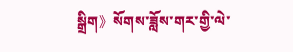སྒྲིག》སོགས་ཟློས་གར་གྱི་ལེ་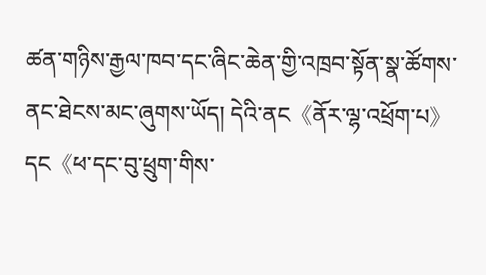ཚན་གཉིས་རྒྱལ་ཁབ་དང་ཞིང་ཆེན་གྱི་འཁྲབ་སྟོན་སྣ་ཚོགས་ནང་ཐེངས་མང་ཞུགས་ཡོད། དེའི་ནང《ནོར་ལྷ་འཕྲོག་པ》དང《ཕ་དང་བུ་ཕྲུག་གིས་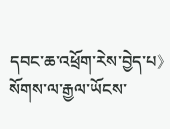དབང་ཆ་འཕྲོག་རེས་བྱེད་པ》སོགས་ལ་རྒྱལ་ཡོངས་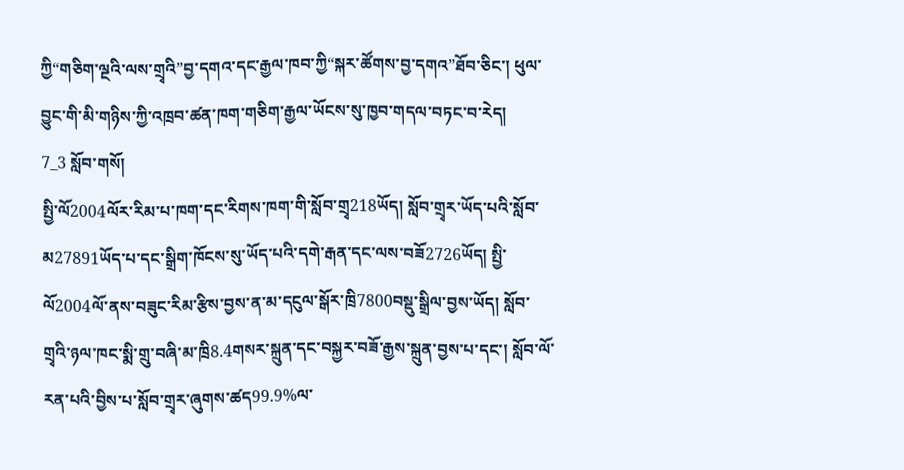ཀྱི“གཅིག་ལྔའི་ལས་གྲྭའི”བྱ་དགའ་དང་རྒྱལ་ཁབ་ཀྱི“སྐར་ཚོགས་བྱ་དགའ”ཐོབ་ཅིང་། ཕུལ་བྱུང་གི་མི་གཉིས་ཀྱི་འཁྲབ་ཚན་ཁག་གཅིག་རྒྱལ་ཡོངས་སུ་ཁྱབ་གདལ་བཏང་བ་རེད།
7_3 སློབ་གསོ།
སྤྱི་ལོ2004ལོར་རིམ་པ་ཁག་དང་རིགས་ཁག་གི་སློབ་གྲྭ218ཡོད། སློབ་གྲྭར་ཡོད་པའི་སློབ་མ27891ཡོད་པ་དང་སྒྲིག་ཁོངས་སུ་ཡོད་པའི་དགེ་རྒན་དང་ལས་བཟོ2726ཡོད། སྤྱི་ལོ2004ལོ་ནས་བཟུང་རིམ་རྩིས་བྱས་ན་མ་དངུལ་སྒོར་ཁྲི7800བསྡུ་སྒྲིལ་བྱས་ཡོད། སློབ་གྲྭའི་ཉལ་ཁང་སྨི་གྲུ་བཞི་མ་ཁྲི8.4གསར་སྐྲུན་དང་བསྐྱར་བཟོ་རྒྱས་སྐྲུན་བྱས་པ་དང་། སློབ་ལོ་རན་པའི་བྱིས་པ་སློབ་གྲྭར་ཞུགས་ཚད99.9%ལ་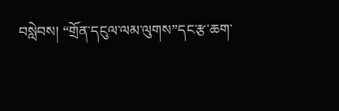བསླེབས། “གྲོན་དངུལ་ལམ་ལུགས”དང་རྩ་ཆག་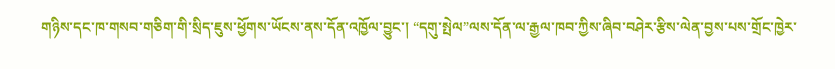གཉིས་དང་ཁ་གསབ་གཅིག་གི་སྲིད་ཇུས་ཕྱོགས་ཡོངས་ནས་དོན་འཁྱོལ་བྱུང་། “དགུ་སྤེལ”ལས་དོན་ལ་རྒྱལ་ཁབ་ཀྱིས་ཞིབ་བཤེར་རྩིས་ལེན་བྱས་པས་གྲོང་ཁྱེར་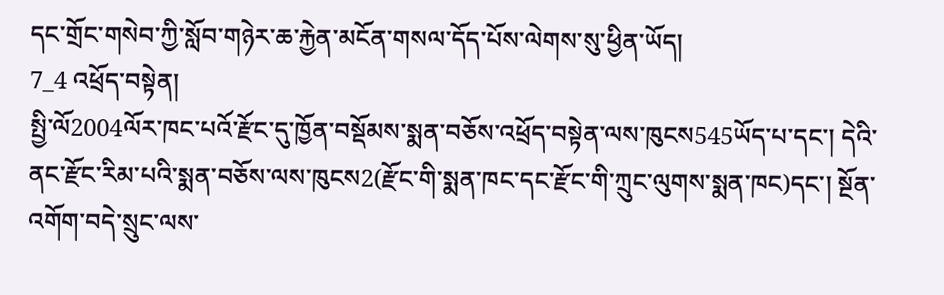དང་གྲོང་གསེབ་ཀྱི་སློབ་གཉེར་ཆ་རྐྱེན་མངོན་གསལ་དོད་པོས་ལེགས་སུ་ཕྱིན་ཡོད།
7_4 འཕྲོད་བསྟེན།
སྤྱི་ལོ2004ལོར་ཁང་པའོ་རྫོང་དུ་ཁྱོན་བསྡོམས་སྨན་བཅོས་འཕྲོད་བསྟེན་ལས་ཁུངས545ཡོད་པ་དང་། དེའི་ནང་རྫོང་རིམ་པའི་སྨན་བཅོས་ལས་ཁུངས2(རྫོང་གི་སྨན་ཁང་དང་རྫོང་གི་ཀྲུང་ལུགས་སྨན་ཁང)དང་། སྔོན་འགོག་བདེ་སྲུང་ལས་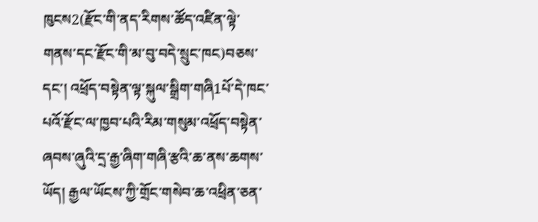ཁུངས2(རྫོང་གི་ནད་རིགས་ཚོད་འཛིན་ལྟེ་གནས་དང་རྫོང་གི་མ་བུ་བདེ་སྲུང་ཁང)བཅས་དང་། འཕྲོད་བསྟེན་ལྟ་སྐུལ་སྒྲིག་གཞི1པོ་དེ་ཁང་པའོ་རྫོང་ལ་ཁྱབ་པའི་རིམ་གསུམ་འཕྲོད་བསྟེན་ཞབས་ཞུའི་དྲ་རྒྱ་ཞིག་གཞི་རྩའི་ཆ་ནས་ཆགས་ཡོད། རྒྱལ་ཡོངས་ཀྱི་གྲོང་གསེབ་ཆ་འཕྲིན་ཅན་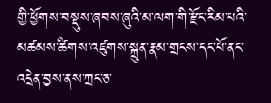གྱི་ཕྱོགས་བསྡུས་ཞབས་ཞུའི་མ་ལག་གི་རྫོང་རིམ་པའི་མཚམས་ཚིགས་འཛུགས་སྐྲུན་རྣམ་གྲངས་དང་པོ་ནང་འདྲེན་བྱས་ནས་ཀྲང་ཅ་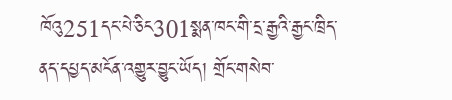ཁོའུ251དང་པེ་ཅིང301སྨན་ཁང་གི་དྲ་རྒྱའི་རྒྱང་ཁྲིད་ནད་དཔྱད་མངོན་འགྱུར་བྱུང་ཡོད། གྲོང་གསེབ་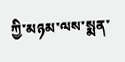ཀྱི་མཉམ་ལས་སྨན་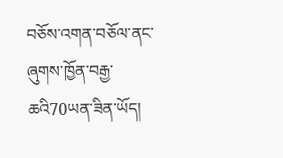བཅོས་འགན་བཅོལ་ནང་ཞུགས་ཁྱོན་བརྒྱ་ཆའི70ཡན་ཟིན་ཡོད།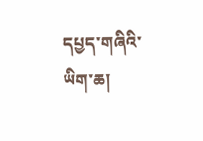དཔྱད་གཞིའི་ཡིག་ཆ།